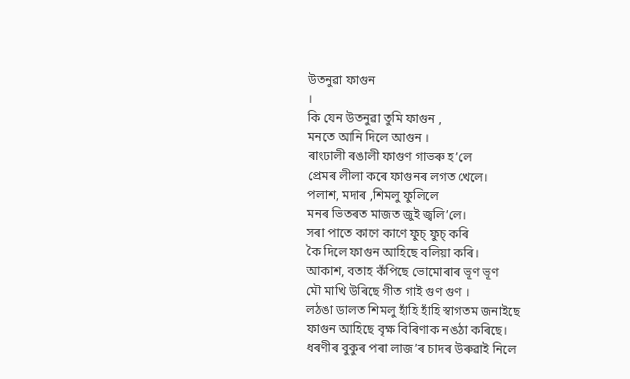উতনুৱা ফাগুন
।
কি যেন উতনুৱা তুমি ফাগুন ,
মনতে আনি দিলে আগুন ।
ৰাংঢালী ৰঙালী ফাগুণ গাভৰু হ’লে
প্ৰেমৰ লীলা কৰে ফাগুনৰ লগত খেলে।
পলাশ, মদাৰ ,শিমলু ফুলিলে
মনৰ ভিতৰত মাজত জুই জ্বলি’লে।
সৰা পাতে কাণে কাণে ফুচ্ ফুচ্ কৰি
কৈ দিলে ফাগুন আহিছে বলিয়া কৰি।
আকাশ, বতাহ কঁপিছে ভোমোৰাৰ ভূণ ভূণ
মৌ মাখি উৰিছে গীত গাই গুণ গুণ ।
লঠঙা ডালত শিমলু হাঁহি হাঁহি স্বাগতম জনাইছে
ফাগুন আহিছে বৃক্ষ বিৰিণাক নঙঠা কৰিছে।
ধৰণীৰ বুকুৰ পৰা লাজ’ৰ চাদৰ উৰুৱাই নিলে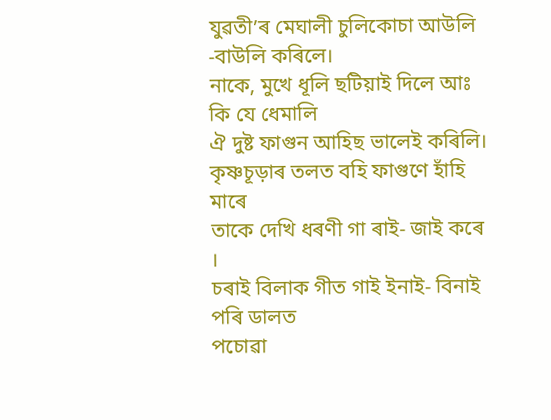যুৱতী’ৰ মেঘালী চুলিকোচা আউলি -বাউলি কৰিলে।
নাকে, মুখে ধূলি ছটিয়াই দিলে আঃ কি যে ধেমালি
ঐ দুষ্ট ফাগুন আহিছ ভালেই কৰিলি।
কৃষ্ণচূড়াৰ তলত বহি ফাগুণে হাঁহি মাৰে
তাকে দেখি ধৰণী গা ৰাই- জাই কৰে ।
চৰাই বিলাক গীত গাই ইনাই- বিনাই পৰি ডালত
পচোৱা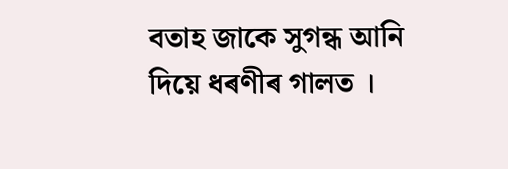বতাহ জাকে সুগন্ধ আনি দিয়ে ধৰণীৰ গালত ।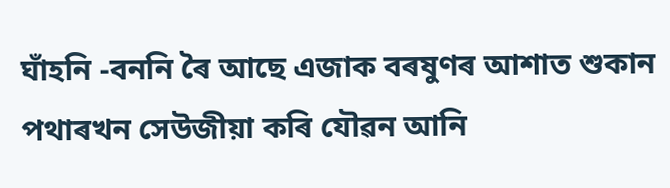ঘাঁহনি -বননি ৰৈ আছে এজাক বৰষুণৰ আশাত শুকান পথাৰখন সেউজীয়া কৰি যৌৱন আনি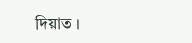দিয়াত ।